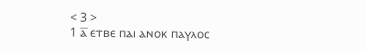< 3 >
1 ⲁ̅ ⲉⲧⲃⲉ ⲡⲁⲓ ⲁⲛⲟⲕ ⲡⲁⲩⲗⲟⲥ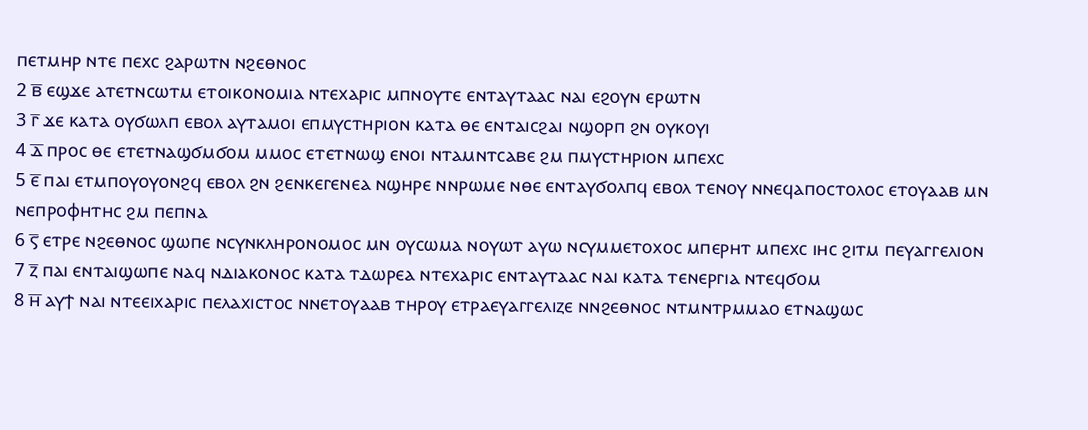ⲡⲉⲧⲙⲏⲣ ⲛⲧⲉ ⲡⲉⲭⲥ ϩⲁⲣⲱⲧⲛ ⲛϩⲉⲑⲛⲟⲥ
2 ⲃ̅ ⲉϣϫⲉ ⲁⲧⲉⲧⲛⲥⲱⲧⲙ ⲉⲧⲟⲓⲕⲟⲛⲟⲙⲓⲁ ⲛⲧⲉⲭⲁⲣⲓⲥ ⲙⲡⲛⲟⲩⲧⲉ ⲉⲛⲧⲁⲩⲧⲁⲁⲥ ⲛⲁⲓ ⲉϩⲟⲩⲛ ⲉⲣⲱⲧⲛ
3 ⲅ̅ ϫⲉ ⲕⲁⲧⲁ ⲟⲩϭⲱⲗⲡ ⲉⲃⲟⲗ ⲁⲩⲧⲁⲙⲟⲓ ⲉⲡⲙⲩⲥⲧⲏⲣⲓⲟⲛ ⲕⲁⲧⲁ ⲑⲉ ⲉⲛⲧⲁⲓⲥϩⲁⲓ ⲛϣⲟⲣⲡ ϩⲛ ⲟⲩⲕⲟⲩⲓ
4 ⲇ̅ ⲡⲣⲟⲥ ⲑⲉ ⲉⲧⲉⲧⲛⲁϣϭⲙϭⲟⲙ ⲙⲙⲟⲥ ⲉⲧⲉⲧⲛⲱϣ ⲉⲛⲟⲓ ⲛⲧⲁⲙⲛⲧⲥⲁⲃⲉ ϩⲙ ⲡⲙⲩⲥⲧⲏⲣⲓⲟⲛ ⲙⲡⲉⲭⲥ
5 ⲉ̅ ⲡⲁⲓ ⲉⲧⲙⲡⲟⲩⲟⲩⲟⲛϩϥ ⲉⲃⲟⲗ ϩⲛ ϩⲉⲛⲕⲉⲅⲉⲛⲉⲁ ⲛϣⲏⲣⲉ ⲛⲛⲣⲱⲙⲉ ⲛⲑⲉ ⲉⲛⲧⲁⲩϭⲟⲗⲡϥ ⲉⲃⲟⲗ ⲧⲉⲛⲟⲩ ⲛⲛⲉϥⲁⲡⲟⲥⲧⲟⲗⲟⲥ ⲉⲧⲟⲩⲁⲁⲃ ⲙⲛ ⲛⲉⲡⲣⲟⲫⲏⲧⲏⲥ ϩⲙ ⲡⲉⲡⲛⲁ
6 ⲋ̅ ⲉⲧⲣⲉ ⲛϩⲉⲑⲛⲟⲥ ϣⲱⲡⲉ ⲛⲥⲩⲛⲕⲗⲏⲣⲟⲛⲟⲙⲟⲥ ⲙⲛ ⲟⲩⲥⲱⲙⲁ ⲛⲟⲩⲱⲧ ⲁⲩⲱ ⲛⲥⲩⲙⲙⲉⲧⲟⲭⲟⲥ ⲙⲡⲉⲣⲏⲧ ⲙⲡⲉⲭⲥ ⲓⲏⲥ ϩⲓⲧⲙ ⲡⲉⲩⲁⲅⲅⲉⲗⲓⲟⲛ
7 ⲍ̅ ⲡⲁⲓ ⲉⲛⲧⲁⲓϣⲱⲡⲉ ⲛⲁϥ ⲛⲇⲓⲁⲕⲟⲛⲟⲥ ⲕⲁⲧⲁ ⲧⲇⲱⲣⲉⲁ ⲛⲧⲉⲭⲁⲣⲓⲥ ⲉⲛⲧⲁⲩⲧⲁⲁⲥ ⲛⲁⲓ ⲕⲁⲧⲁ ⲧⲉⲛⲉⲣⲅⲓⲁ ⲛⲧⲉϥϭⲟⲙ
8 ⲏ̅ ⲁⲩϯ ⲛⲁⲓ ⲛⲧⲉⲉⲓⲭⲁⲣⲓⲥ ⲡⲉⲗⲁⲭⲓⲥⲧⲟⲥ ⲛⲛⲉⲧⲟⲩⲁⲁⲃ ⲧⲏⲣⲟⲩ ⲉⲧⲣⲁⲉⲩⲁⲅⲅⲉⲗⲓⲍⲉ ⲛⲛϩⲉⲑⲛⲟⲥ ⲛⲧⲙⲛⲧⲣⲙⲙⲁⲟ ⲉⲧⲛⲁϣⲱⲥ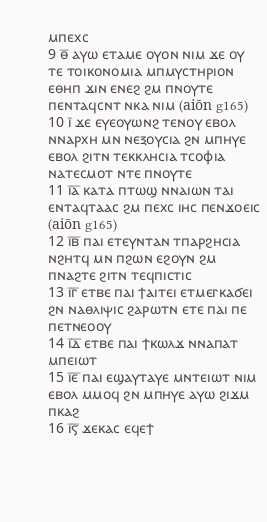ⲙⲡⲉⲭⲥ
9 ⲑ̅ ⲁⲩⲱ ⲉⲧⲁⲙⲉ ⲟⲩⲟⲛ ⲛⲓⲙ ϫⲉ ⲟⲩ ⲧⲉ ⲧⲟⲓⲕⲟⲛⲟⲙⲓⲁ ⲙⲡⲙⲩⲥⲧⲏⲣⲓⲟⲛ ⲉⲑⲏⲡ ϫⲓⲛ ⲉⲛⲉϩ ϩⲙ ⲡⲛⲟⲩⲧⲉ ⲡⲉⲛⲧⲁϥⲥⲛⲧ ⲛⲕⲁ ⲛⲓⲙ (aiōn g165)
10 ⲓ̅ ϫⲉ ⲉⲩⲉⲟⲩⲱⲛϩ ⲧⲉⲛⲟⲩ ⲉⲃⲟⲗ ⲛⲛⲁⲣⲭⲏ ⲙⲛ ⲛⲉⲝⲟⲩⲥⲓⲁ ϩⲛ ⲙⲡⲏⲩⲉ ⲉⲃⲟⲗ ϩⲓⲧⲛ ⲧⲉⲕⲕⲗⲏⲥⲓⲁ ⲧⲥⲟⲫⲓⲁ ⲛⲁⲧⲉⲥⲙⲟⲧ ⲛⲧⲉ ⲡⲛⲟⲩⲧⲉ
11 ⲓ̅ⲁ̅ ⲕⲁⲧⲁ ⲡⲧⲱϣ ⲛⲛⲁⲓⲱⲛ ⲧⲁⲓ ⲉⲛⲧⲁϥⲧⲁⲁⲥ ϩⲙ ⲡⲉⲭⲥ ⲓⲏⲥ ⲡⲉⲛϫⲟⲉⲓⲥ (aiōn g165)
12 ⲓ̅ⲃ̅ ⲡⲁⲓ ⲉⲧⲉⲩⲛⲧⲁⲛ ⲧⲡⲁⲣϩⲏⲥⲓⲁ ⲛϩⲏⲧϥ ⲙⲛ ⲡϩⲱⲛ ⲉϩⲟⲩⲛ ϩⲙ ⲡⲛⲁϩⲧⲉ ϩⲓⲧⲛ ⲧⲉϥⲡⲓⲥⲧⲓⲥ
13 ⲓ̅ⲅ̅ ⲉⲧⲃⲉ ⲡⲁⲓ ϯⲁⲓⲧⲉⲓ ⲉⲧⲙⲉⲅⲕⲁϭⲉⲓ ϩⲛ ⲛⲁⲑⲗⲓⲯⲓⲥ ϩⲁⲣⲱⲧⲛ ⲉⲧⲉ ⲡⲁⲓ ⲡⲉ ⲡⲉⲧⲛⲉⲟⲟⲩ
14 ⲓ̅ⲇ̅ ⲉⲧⲃⲉ ⲡⲁⲓ ϯⲕⲱⲗϫ ⲛⲛⲁⲡⲁⲧ ⲙⲡⲉⲓⲱⲧ
15 ⲓ̅ⲉ̅ ⲡⲁⲓ ⲉϣⲁⲩⲧⲁⲩⲉ ⲙⲛⲧⲉⲓⲱⲧ ⲛⲓⲙ ⲉⲃⲟⲗ ⲙⲙⲟϥ ϩⲛ ⲙⲡⲏⲩⲉ ⲁⲩⲱ ϩⲓϫⲙ ⲡⲕⲁϩ
16 ⲓ̅ⲋ̅ ϫⲉⲕⲁⲥ ⲉϥⲉϯ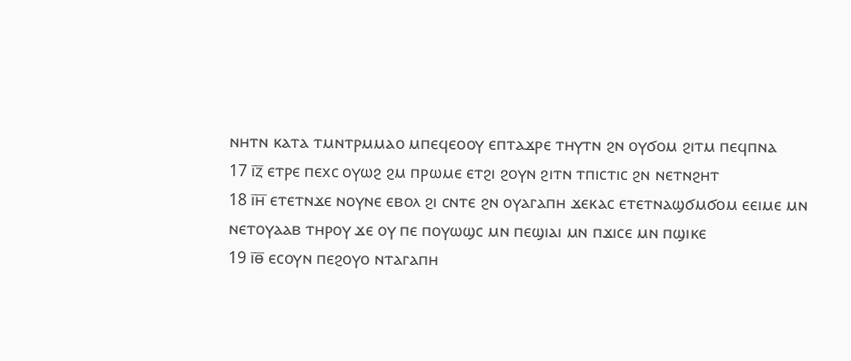ⲛⲏⲧⲛ ⲕⲁⲧⲁ ⲧⲙⲛⲧⲣⲙⲙⲁⲟ ⲙⲡⲉϥⲉⲟⲟⲩ ⲉⲡⲧⲁϫⲣⲉ ⲧⲏⲩⲧⲛ ϩⲛ ⲟⲩϭⲟⲙ ϩⲓⲧⲙ ⲡⲉϥⲡⲛⲁ
17 ⲓ̅ⲍ̅ ⲉⲧⲣⲉ ⲡⲉⲭⲥ ⲟⲩⲱϩ ϩⲙ ⲡⲣⲱⲙⲉ ⲉⲧϩⲓ ϩⲟⲩⲛ ϩⲓⲧⲛ ⲧⲡⲓⲥⲧⲓⲥ ϩⲛ ⲛⲉⲧⲛϩⲏⲧ
18 ⲓ̅ⲏ̅ ⲉⲧⲉⲧⲛϫⲉ ⲛⲟⲩⲛⲉ ⲉⲃⲟⲗ ϩⲓ ⲥⲛⲧⲉ ϩⲛ ⲟⲩⲁⲅⲁⲡⲏ ϫⲉⲕⲁⲥ ⲉⲧⲉⲧⲛⲁϣϭⲙϭⲟⲙ ⲉⲉⲓⲙⲉ ⲙⲛ ⲛⲉⲧⲟⲩⲁⲁⲃ ⲧⲏⲣⲟⲩ ϫⲉ ⲟⲩ ⲡⲉ ⲡⲟⲩⲱϣⲥ ⲙⲛ ⲡⲉϣⲓⲁⲓ ⲙⲛ ⲡϫⲓⲥⲉ ⲙⲛ ⲡϣⲓⲕⲉ
19 ⲓ̅ⲑ̅ ⲉⲥⲟⲩⲛ ⲡⲉϩⲟⲩⲟ ⲛⲧⲁⲅⲁⲡⲏ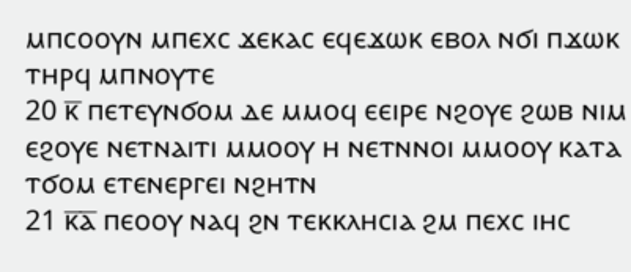ⲙⲡⲥⲟⲟⲩⲛ ⲙⲡⲉⲭⲥ ϫⲉⲕⲁⲥ ⲉϥⲉϫⲱⲕ ⲉⲃⲟⲗ ⲛϭⲓ ⲡϫⲱⲕ ⲧⲏⲣϥ ⲙⲡⲛⲟⲩⲧⲉ
20 ⲕ̅ ⲡⲉⲧⲉⲩⲛϭⲟⲙ ⲇⲉ ⲙⲙⲟϥ ⲉⲉⲓⲣⲉ ⲛϩⲟⲩⲉ ϩⲱⲃ ⲛⲓⲙ ⲉϩⲟⲩⲉ ⲛⲉⲧⲛⲁⲓⲧⲓ ⲙⲙⲟⲟⲩ ⲏ ⲛⲉⲧⲛⲛⲟⲓ ⲙⲙⲟⲟⲩ ⲕⲁⲧⲁ ⲧϭⲟⲙ ⲉⲧⲉⲛⲉⲣⲅⲉⲓ ⲛϩⲏⲧⲛ
21 ⲕ̅ⲁ̅ ⲡⲉⲟⲟⲩ ⲛⲁϥ ϩⲛ ⲧⲉⲕⲕⲗⲏⲥⲓⲁ ϩⲙ ⲡⲉⲭⲥ ⲓⲏⲥ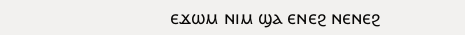ⲉϫⲱⲙ ⲛⲓⲙ ϣⲁ ⲉⲛⲉϩ ⲛⲉⲛⲉϩ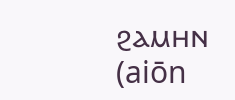ϩⲁⲙⲏⲛ (aiōn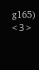g165)
< 3 >